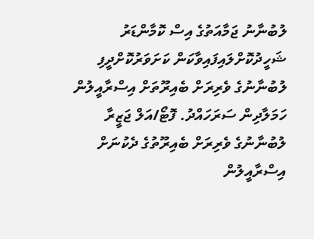ލުބުނާނު ޖަމާއަތުގެ އިސް ކޮމާންޑަރު ޝަހީދުކޮށްލައިފައިވާކަން ކަށަވަރުކޮށްދީފި
ލުބުނާނުގެ ވެރިރަށް ބެއިރޫތަށް އިސްރާއީލުން ހަމަލާދިން ސަރަހައްދު. ފޮޓޯ/އަލް ޖަޒީރާ
ލުބުނާނުގެ ވެރިރަށް ބެއިރޫތުގެ ދެކުނަށް އިސްރާއީލުން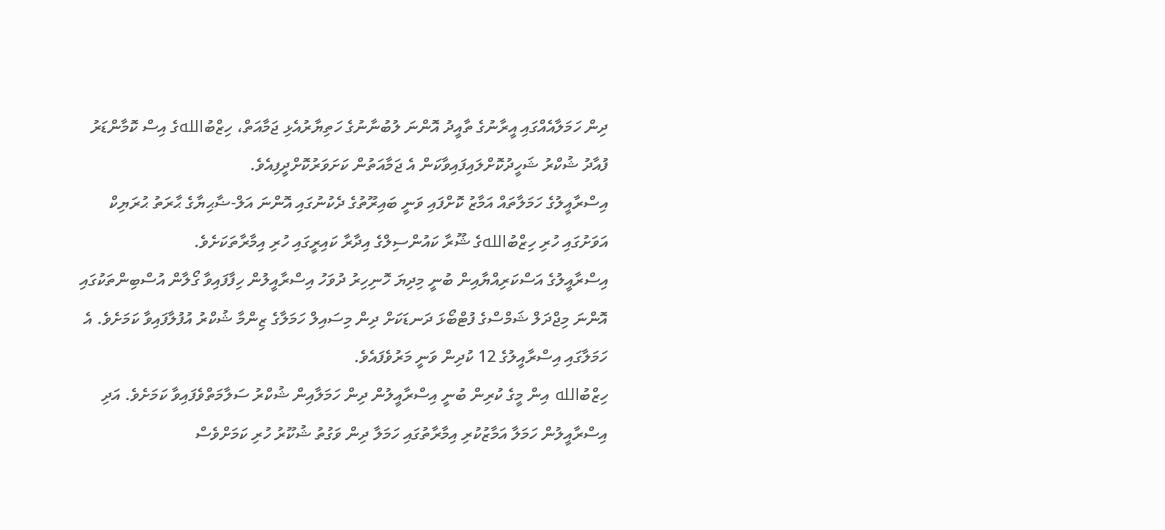ދިން ހަމަލާއެއްގައި އީރާނުގެ ތާއީދު އޮންނަ ލުބުނާނުގެ ހަތިޔާރުއެޅި ޖަމާއަތް، ހިޒްބުاللهގެ އިސް ކޮމާންޑަރު ފުއާދު ޝުކްރު ޝަހީދުކޮށްލައިފައިވާކަން އެ ޖަމާއަތުން ކަށަވަރުކޮށްދީފިއެވެ.
އިސްރާއީލުގެ ހަމަލާތައް އަމާޒު ކޮށްފައި ވަނީ ބައިރޫތުގެ ދެކުނުގައި އޮންނަ އަލް-ޟާޙިޔާގެ ޙާރަތު ޙުރަޔިކް އަވަށުގައި ހުރި ހިޒްބުاللهގެ ޝޫރާ ކައުންސިލްގެ އިދާރާ ކައިރީގައި ހުރި އިމާރާތަކަށެވެ.
އިސްރާއީލުގެ އަސްކަރިއްޔާއިން ބުނީ މިދިޔަ ހޮނިހިރު ދުވަހު އިސްރާއީލުން ހިފާފައިވާ ގޯލާން އުސްބިންތަކުގައި އޮންނަ މިޖްދަލް ޝަމްސްގެ ފުޓްބޯޅަ ދަނޑަކަށް ދިން މިސައިލް ހަމަލާގެ ޒިންމާ ޝުކްރު އުފުލާފައިވާ ކަމަށެވެ. އެ ހަމަލާގައި އިސްރާއީލުގެ 12 ކުދިން ވަނީ މަރުވެފައެވެ.
ހިޒްބުالله އިން މީގެ ކުރިން ބުނީ އިސްރާއީލުން ދިން ހަމަލާއިން ޝުކްރު ސަލާމަތްވެފައިވާ ކަމަށެވެ. އަދި އިސްރާއީލުން ހަމަލާ އަމާޒުކުރި އިމާރާތުގައި ހަމަލާ ދިން ވަގުތު ޝުކޫރު ހުރި ކަމަށްވެސް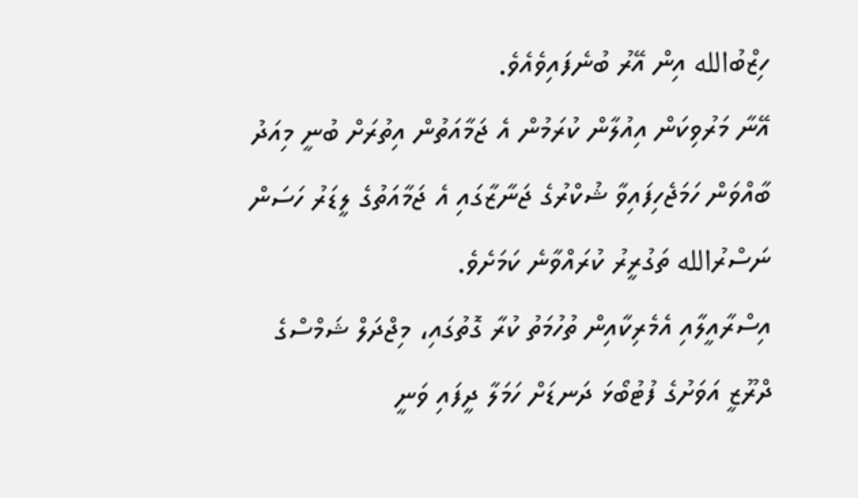ހިޒްބުالله އިން އޭރު ބުނެފައިވެއެވެ.
އޭނާ މަރުވިކަން އިއުލާން ކުރަމުން އެ ޖަމާއަތުން އިތުރަށް ބުނީ މިއަދު ބާއްވަން ހަމަޖެހިފައިވާ ޝުކްރުގެ ޖަނާޒާގައި އެ ޖަމާއަތުގެ ލީޑަރު ހަސަން ނަސްރުالله ތަގުރީރު ކުރައްވާނެ ކަމަށެވެ.
އިސްރާއީލާއި އެމެރިކާއިން ތުހުމަތު ކުރާ ގޮތުގައި، މިޖްދަލް ޝަމްސްގެ ދްރޫޒީ އަވަށުގެ ފުޓުބޯޅަ ދަނޑަށް ހަމަލާ ދީފައި ވަނީ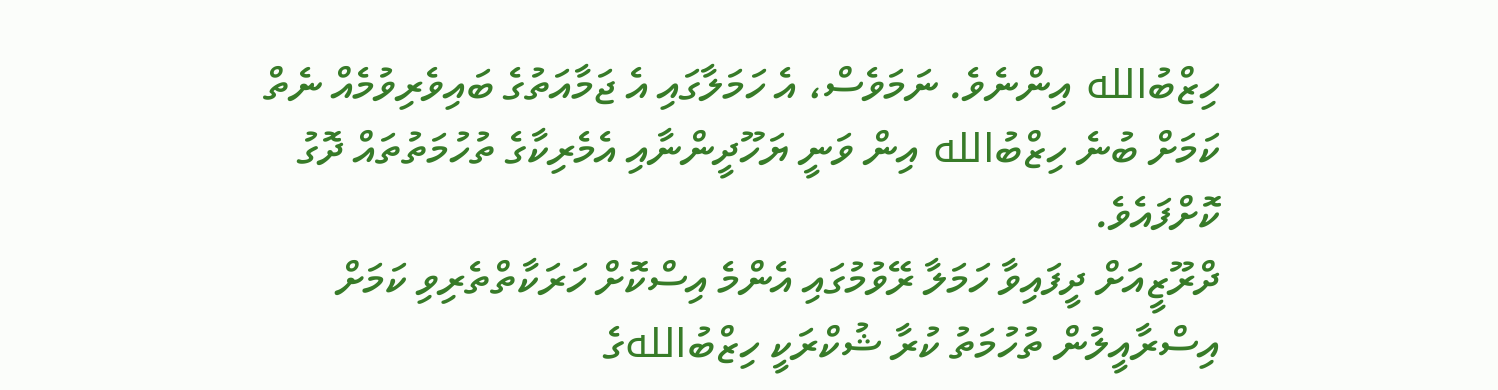ހިޒްބުالله އިންނެވެ. ނަމަވެސް، އެ ހަމަލާގައި އެ ޖަމާއަތުގެ ބައިވެރިވުމެއް ނެތް ކަމަށް ބުނެ ހިޒްބުالله އިން ވަނީ ޔަހޫދީންނާއި އެމެރިކާގެ ތުހުމަތުތައް ދޮގު ކޮށްފައެވެ.
ދްރޫޒީއަށް ދީފައިވާ ހަމަލާ ރޭވުމުގައި އެންމެ އިސްކޮށް ހަރަކާތްތެރިވި ކަމަށް އިސްރާއީލުން ތުހުމަތު ކުރާ ޝުކްރަކީ ހިޒްބުاللهގެ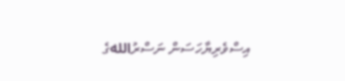އިސްވެރިޔާހަސަން ނަސްރުاللهގެ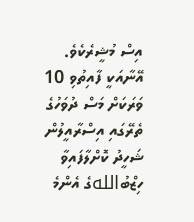އިސް މުޝީރެކެވެ. އޭނާއަކީ ފާއިތުވި 10 ވަރަކަށް މަސް ދުވަހުގެ ތެރޭގައި އިސްރާއީލުން ޝަހީދު ކޮށްލާފައިވާ ހިޒްބުاللهގެ އެންމެ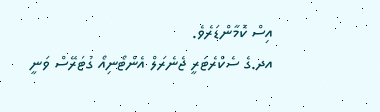އިސް ކޮމާންޑަރެވެ.
އދ.ގެ ސެކްރެޓަރީ ޖެނެރަލް އެންޓޯނިއޯ ގުޓަރޭސް ވަނީ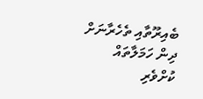ބެއިރޫތާއި ތެހެރާނަށް ދިން ހަމަލާތައް ކުށްވެރި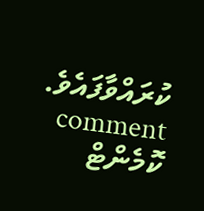ކުރައްވާފައެވެ.
comment ކޮމެންޓް